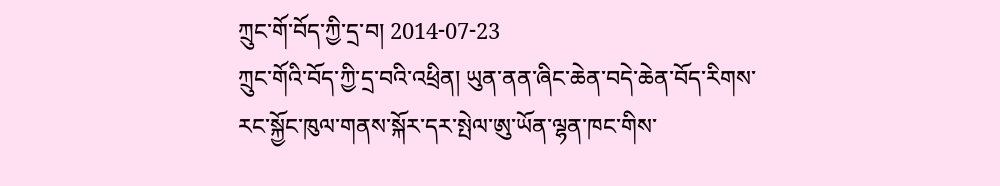ཀྲུང་གོ་བོད་ཀྱི་དྲ་བ། 2014-07-23
ཀྲུང་གོའི་བོད་ཀྱི་དྲ་བའི་འཕྲིན། ཡུན་ནན་ཞིང་ཆེན་བདེ་ཆེན་བོད་རིགས་རང་སྐྱོང་ཁུལ་གནས་སྐོར་དར་སྤེལ་ཨུ་ཡོན་ལྷན་ཁང་གིས་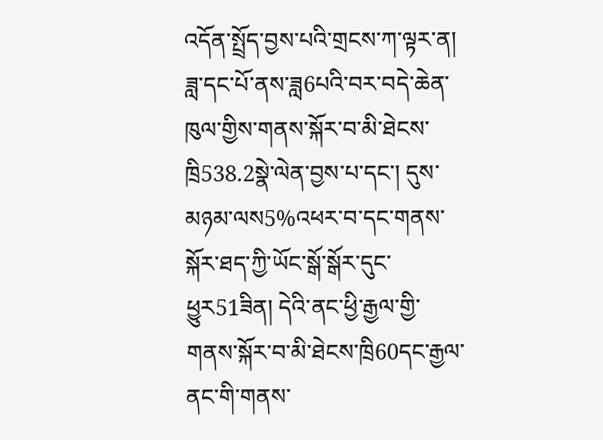འདོན་སྤྲོད་བྱས་པའི་གྲངས་ཀ་ལྟར་ན། ཟླ་དང་པོ་ནས་ཟླ6པའི་བར་བདེ་ཆེན་ཁུལ་གྱིས་གནས་སྐོར་བ་མི་ཐེངས་ཁྲི538.2སྣེ་ལེན་བྱས་པ་དང་། དུས་མཉམ་ལས5%འཕར་བ་དང་གནས་སྐོར་ཐད་ཀྱི་ཡོང་སྒོ་སྒོར་དུང་ཕྱུར51ཟིན། དེའི་ནང་ཕྱི་རྒྱལ་གྱི་གནས་སྐོར་བ་མི་ཐེངས་ཁྲི60དང་རྒྱལ་ནང་གི་གནས་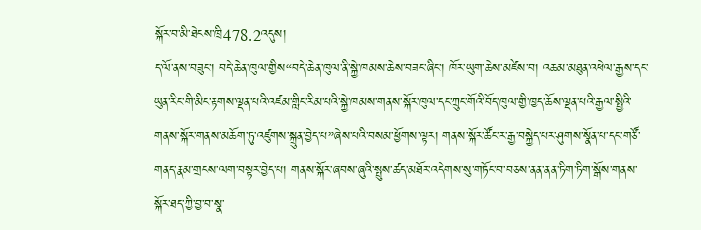སྐོར་བ་མི་ཐེངས་ཁྲི478.2འདུས།
ད་ལོ་ནས་བཟུང་། བདེ་ཆེན་ཁུལ་གྱིས“བདེ་ཆེན་ཁུལ་ནི་སྐྱེ་ཁམས་ཆེས་བཟང་ཞིང་། ཁོར་ཡུག་ཆེས་མཛེས་བ། འཆམ་མཐུན་འཕེལ་རྒྱས་དང་ཡུན་རིང་གི་མིང་རྟགས་ལྡན་པའི་འཛམ་གླིང་རིམ་པའི་སྐྱེ་ཁམས་གནས་སྐོར་ཁུལ་དང་ཀྲུང་གོའི་བོད་ཁུལ་གྱི་ཁྱད་ཆོས་ལྡན་པའི་རྒྱལ་སྤྱིའི་གནས་སྐོར་གནས་མཆོག་ཏུ་འཛུགས་སྐྲུན་བྱེད་པ”ཞེས་པའི་བསམ་ཕྱོགས་ལྟར། གནས་སྐོར་ཚོང་ར་རྒྱ་བསྐྱེད་པར་ཤུགས་སྣོན་པ་དང་གཙོ་གནད་རྣམ་གྲངས་ལག་བསྟར་བྱེད་པ། གནས་སྐོར་ཞབས་ཞུའི་སྤུས་ཚད་མཐོར་འདེགས་སུ་གཏོང་བ་བཅས་ནན་ནན་ཏིག་ཏིག་སྒོས་གནས་སྐོར་ཐད་ཀྱི་བྱ་བ་སྣ་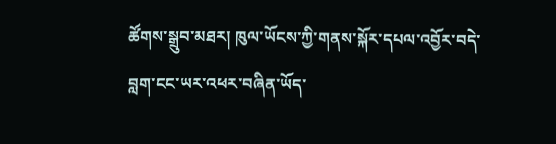ཚོགས་སྒྲུབ་མཐར། ཁུལ་ཡོངས་ཀྱི་གནས་སྐོར་དཔལ་འབྱོར་བདེ་བླག་ངང་ཡར་འཕར་བཞིན་ཡོད་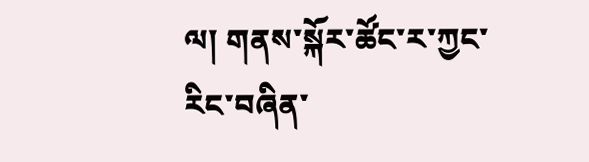ལ། གནས་སྐོར་ཚོང་ར་ཀྱང་རིང་བཞིན་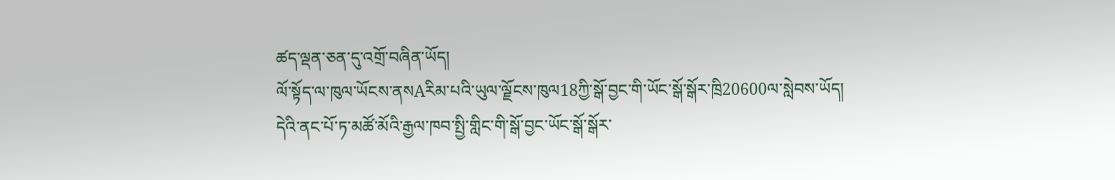ཚད་ལྡན་ཅན་དུ་འགྲོ་བཞིན་ཡོད།
ལོ་སྟོད་ལ་ཁུལ་ཡོངས་ནསAརིམ་པའི་ཡུལ་ལྗོངས་ཁུལ18ཀྱི་སྒོ་བྱང་གི་ཡོང་སྒོ་སྒོར་ཁྲི20600ལ་སླེབས་ཡོད། དེའི་ནང་པོ་ཏ་མཚོ་མོའི་རྒྱལ་ཁབ་སྤྱི་གླིང་གི་སྒོ་བྱང་ཡོང་སྒོ་སྒོར་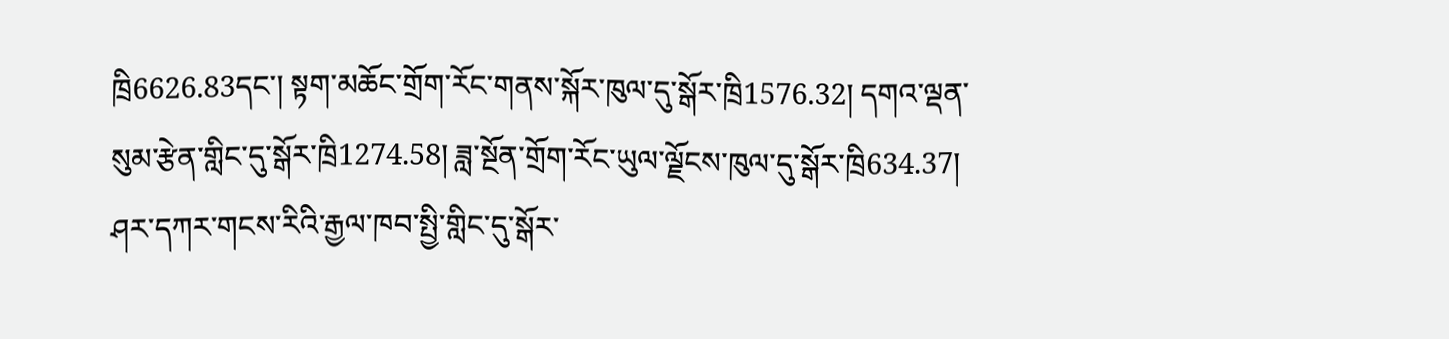ཁྲི6626.83དང་། སྟག་མཆོང་གྲོག་རོང་གནས་སྐོར་ཁུལ་དུ་སྒོར་ཁྲི1576.32། དགའ་ལྡན་སུམ་རྩེན་གླིང་དུ་སྒོར་ཁྲི1274.58། ཟླ་སྔོན་གྲོག་རོང་ཡུལ་ལྗོངས་ཁུལ་དུ་སྒོར་ཁྲི634.37། ཤར་དཀར་གངས་རིའི་རྒྱལ་ཁབ་སྤྱི་གླིང་དུ་སྒོར་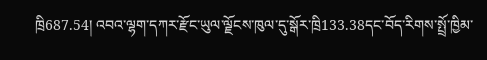ཁྲི687.54། འབའ་ལྷག་དཀར་རྫོང་ཡུལ་ལྗོངས་ཁུལ་དུ་སྒོར་ཁྲི133.38དང་བོད་རིགས་སྤྲོ་ཁྱིམ་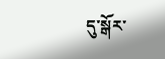དུ་སྒོར་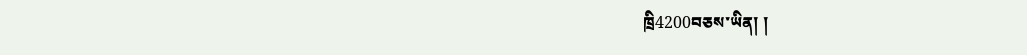ཁྲི4200བཅས་ཡིན། །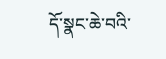དོ་སྣང་ཆེ་བའི་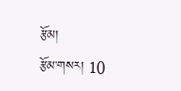རྩོམ།
རྩོམ་གསར། 10